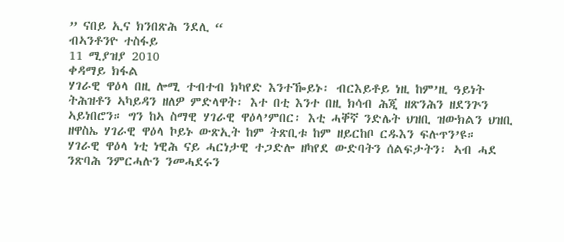” ናበይ ኢና ክንበጽሕ ንደሊ “
ብኣንቶንዮ ተስፋይ
11 ሚያዝያ 2010
ቀዳማይ ክፋል
ሃገራዊ ዋዕላ በዚ ሎሚ ተብተብ ክካየድ እንተዀይኑ፡ ብርእይቶይ ነዚ ከም’ዚ ዓይነት ትሕዝቶን ኣካይዳን ዘለዎ ምድላዋት፡ እተ በቲ እንተ በዚ ክሳብ ሕጂ ዘጽንሕን ዘደንጕን ኣይነበሮን። ግን ከኣ ስማዊ ሃገራዊ ዋዕላ’ምበር፡ እቲ ሓቐኛ ንድሌት ህዝቢ ዝውክልን ህዝቢ ዘዋስኤ ሃገራዊ ዋዕላ ኮይኑ ውጽኢት ከም ትጽቢቱ ከም ዘይርከቦ ርዱእን ፍሉጥን’ዩ።
ሃገራዊ ዋዕላ ነቲ ነዊሕ ናይ ሓርነታዊ ተጋድሎ ዘካየደ ውድባትን ሰልፍታትን፡ ኣብ ሓደ ንጽባሕ ንምርሓሉን ንመሓደሩን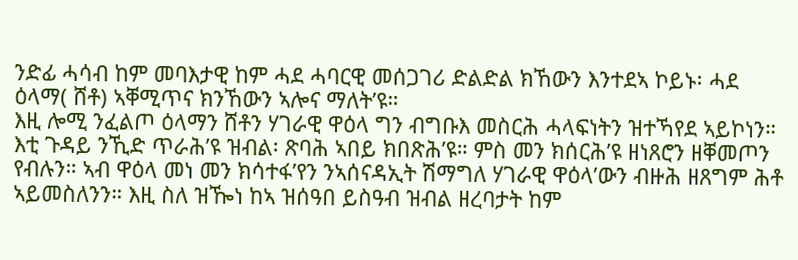ንድፊ ሓሳብ ከም መባእታዊ ከም ሓደ ሓባርዊ መሰጋገሪ ድልድል ክኸውን እንተደኣ ኮይኑ፡ ሓደ ዕላማ( ሸቶ) ኣቐሚጥና ክንኸውን ኣሎና ማለት’ዩ።
እዚ ሎሚ ንፈልጦ ዕላማን ሸቶን ሃገራዊ ዋዕላ ግን ብግቡእ መስርሕ ሓላፍነትን ዝተኻየደ ኣይኮነን። እቲ ጉዳይ ንኺድ ጥራሕ’ዩ ዝብል፡ ጽባሕ ኣበይ ክበጽሕ’ዩ። ምስ መን ክሰርሕ’ዩ ዘነጸሮን ዘቐመጦን የብሉን። ኣብ ዋዕላ መነ መን ክሳተፋ’የን ንኣሰናዳኢት ሽማግለ ሃገራዊ ዋዕላ’ውን ብዙሕ ዘጸግም ሕቶ ኣይመስለንን። እዚ ስለ ዝዀነ ከኣ ዝሰዓበ ይስዓብ ዝብል ዘረባታት ከም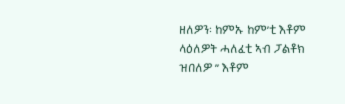ዘለዎን፡ ከምኡ ከም’ቲ እቶም ላዕለዎት ሓለፈቲ ኣብ ፓልቶክ ዝበለዎ ” እቶም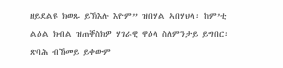ዘይደልዩ ክወጹ ይኽእሉ እዮም” ዝበሃል ኣበሃህላ፡ ከም’ቲ ልዕል ክብል ዝጠቐስክዎ ሃገራዊ ዋዕላ ስለምንታይ ይግበር፡ ጽባሕ ብኸመይ ይቀውም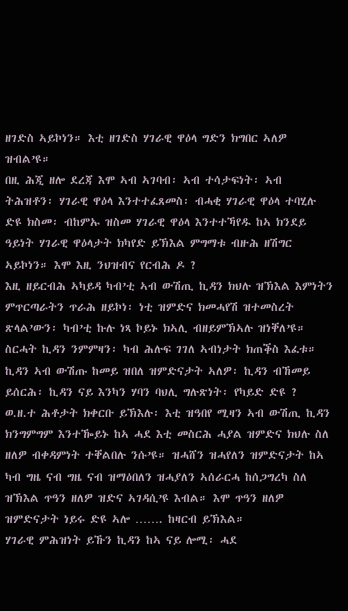ዘገድስ ኣይኮነን። እቲ ዘገድስ ሃገራዊ ዋዕላ ግድን ክግበር ኣለዎ ዝብል’ዩ።
በዚ ሕጂ ዘሎ ደረጃ እሞ ኣብ ኣገባብ፡ ኣብ ተሳታፍነት፡ ኣብ ትሕዝቶን፡ ሃገራዊ ዋዕላ እንተተፈጸመስ፡ ብሓቂ ሃገራዊ ዋዕላ ተባሂሉ ድዩ ክስመ፡ ብከምኡ ዝስመ ሃገራዊ ዋዕላ እንተተኻየዱ ከኣ ክንደይ ዓይነት ሃገራዊ ዋዕላታት ክካየድ ይኽእል ምግማቱ ብዙሕ ዘሽግር ኣይኮነን። እሞ እዚ ንህዝብና የርብሕ ዶ ?
እዚ ዘይርብሕ ኣካይዳ ካብ’ቲ ኣብ ውሽጢ ኪዳን ክህሉ ዝኽእል እምነትን ምጥርጣራትን ጥራሕ ዘይኮነ፡ ነቲ ዝምድና ክመሓየሽ ዝተመስረት ጽላል’ውን፡ ካብ’ቲ ኩሉ ነጻ ኮይኑ ክኣሊ ብዘይምኽኣሉ ዝነቐለ’ዩ። ስርሓት ኪዳን ንምምዛን፡ ካብ ሕሉፍ ገገለ ኣብነታት ክጠቕስ እፈቱ።
ኪዳን ኣብ ውሽጡ ከመይ ዝበለ ዝምድናታት ኣለዎ፡ ኪዳን ብኸመይ ይሰርሕ፡ ኪዳን ናይ እንካን ሃባን ባህሊ ግሉጽነት፡ የካይድ ድዩ ? ወ.ዘ.ተ ሕቶታት ክቀርቡ ይኽእሉ፡ እቲ ዝዓበየ ሚዛን ኣብ ውሽጢ ኪዳን ክንግምግም እንተዀይኑ ከኣ ሓደ እቲ መስርሕ ሓያል ዝምድና ክህሉ ስለ ዘለዎ ብቀዳምነት ተቐልበሉ ንሱ’ዩ። ዝሓሸን ዝሓየለን ዝምድናታት ከኣ ካብ ግዜ ናብ ግዜ ናብ ዝማዕበለን ዝሓያለን ኣሰራርሓ ከሰጋግረካ ስለ ዝኽእል ጥዓን ዘለዎ ዝድና ኣገዳሲ’ዩ እብል። እሞ ጥዓን ዘለዎ ዝምድናታት ነይሩ ድዩ ኣሎ ……. ከዛርብ ይኽእል።
ሃገራዊ ምሕዝነት ይኹን ኪዳን ከኣ ናይ ሎሚ፡ ሓደ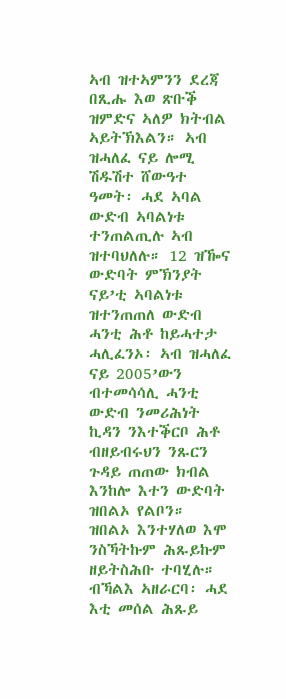ኣብ ዝተኣምንን ደረጃ በጺሑ እወ ጽቡቕ ዝምድና ኣለዎ ክትብል ኣይትኽእልን። ኣብ ዝሓለፈ ናይ ሎሚ ሽዱሽተ ሸውዓተ ዓመት፡ ሓደ ኣባል ውድብ ኣባልነቱ ተንጠልጢሉ ኣብ ዝተባህለሉ። 12 ዝዀና ውድባት ምኽንያት ናይ’ቲ ኣባልነቱ ዝተንጠጠለ ውድብ ሓንቲ ሕቶ ከይሓተታ ሓሊፈንኦ፡ ኣብ ዝሓለፈ ናይ 2005’ውን ብተመሳሳሊ ሓንቲ ውድብ ንመሪሕነት ኪዳን ንእተቕርቦ ሕቶ ብዘይብሩህን ንጹርን ጉዳይ ጠጠው ክብል እንከሎ እተን ውድባት ዝበልኦ የልቦን። ዝበልኦ እንተሃለወ እሞ ንስኻትኩም ሕጹይኩም ዘይትስሕቡ ተባሂሉ። ብኻልእ ኣዘራርባ፡ ሓደ እቲ መሰል ሕጹይ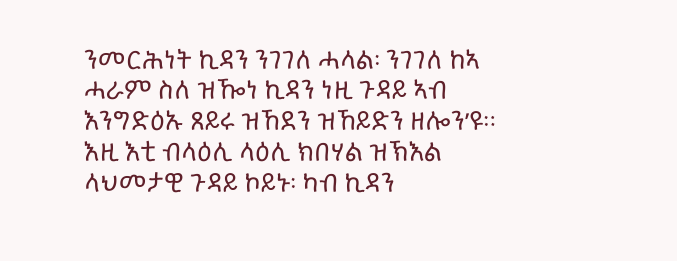ንመርሕነት ኪዳን ንገገለ ሓላል፡ ንገገለ ከኣ ሓራም ስለ ዝዀነ ኪዳን ነዚ ጉዳይ ኣብ እንግድዕኡ ጸይሩ ዝኸደን ዝኸይድን ዘሎን’ዩ።
እዚ እቲ ብላዕሊ ላዕሊ ክበሃል ዝኽእል ላህመታዊ ጉዳይ ኮይኑ፡ ካብ ኪዳን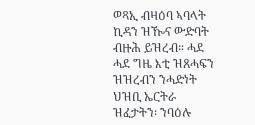ወጻኢ ብዛዕባ ኣባላት ኪዳን ዝዀና ውድባት ብዙሕ ይዝረብ። ሓደ ሓደ ግዜ እቲ ዝጸሓፍን ዝዝረብን ንሓድነት ህዝቢ ኤርትራ ዝፈታትን፡ ንባዕሉ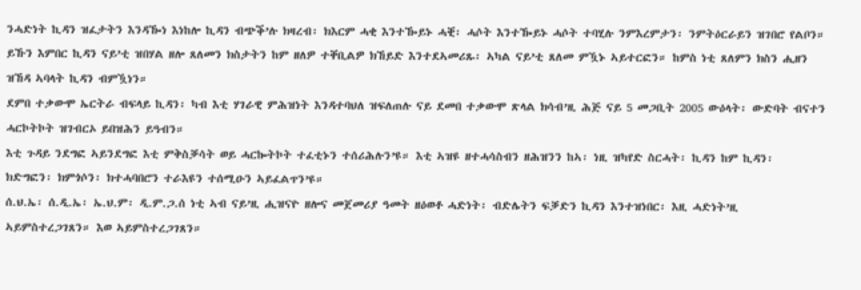ንሓድነት ኪዳን ዝፈታትን እንዳዀነ እነከሎ ኪዳን ብጭቕ’ሉ ክዛረብ፡ ክእርም ሓቂ እንተዀይኑ ሓቒ፡ ሓሶት እንተዀይኑ ሓሶት ተባሂሉ ንምእረምታን፡ ንምትዕርራይን ዝገበሮ የልቦን። ይኹን እምበር ኪዳን ናይ’ቲ ዝበሃል ዘሎ ጸለመን ክስታትን ከም ዘለዎ ተቐቢልዎ ክኸይድ እንተደኣመሪጹ፡ ኣካል ናይ’ቲ ጸለመ ምዃኑ ኣይተርፎን። ከምስ ነቲ ጸለምን ክስን ሒዘን ዝኸዳ ኣባላት ኪዳን ብምዃነን።
ደምበ ተቃውሞ ኤርትራ ብፍላይ ኪዳን፡ ካብ እቲ ሃገራዊ ምሕዝነት እንዳተባህለ ዝፍለጠሉ ናይ ደመበ ተቃውሞ ጽላል ክሳብ’ዚ ሕጅ ናይ 5 መጋቢት 2005 ውዕላት፡ ውድባት ብናተን ሓርኮትኮት ዝገብርኦ ይበዝሕን ይዓብን።
እቲ ጉዳይ ንደግፎ ኣይንደግፎ እቲ ምቅስቓሳት ወይ ሓርኰትኮት ተፈቲኑን ተሰሪሕሉን’ዩ። እቲ ኣዝዩ ዘተሓሳስብን ዘሕዝንን ከኣ፡ ነዚ ዝካየድ ስርሓት፡ ኪዳን ከም ኪዳን፡ ክድግፎን፡ ክምጎሶን፡ ክተሓባበሮን ተራእዩን ተሰሚዑን ኣይፈልጥን’ዩ።
ሰ.ህ.ኤ፡ ሰ.ዲ.ኤ፡ ኤ.ህ.ም፡ ዲ.ም.ጋ.ሰ ነቲ ኣብ ናይ’ዚ ሒዝናዮ ዘሎና መጀመሪያ ዓመት ዘዕወቶ ሓድነት፡ ብድሌትን ፍቓድን ኪዳን እንተዝነበር፡ እዚ ሓድነት’ዚ ኣይምስተረጋገጸን። እወ ኣይምስተረጋገጸን።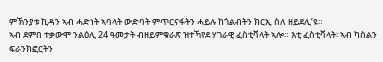ምኽንያቱ ኪዳን ኣብ ሓድነት ኣባላት ውድባት ምጥርናፋትን ሓይሉ ከጎልብትን ክርኢ ስለ ዘይደሊ’ዩ።
ኣብ ደምበ ተቃውሞ ንልዕሊ 24 ዓመታት ብዘይምቁራጽ ዝተኻየደ ሃገራዊ ፈስቲቫላት ኣሎ። እቲ ፈስቲቫላት፡ ኣብ ካስልን ፍራንክፎርትን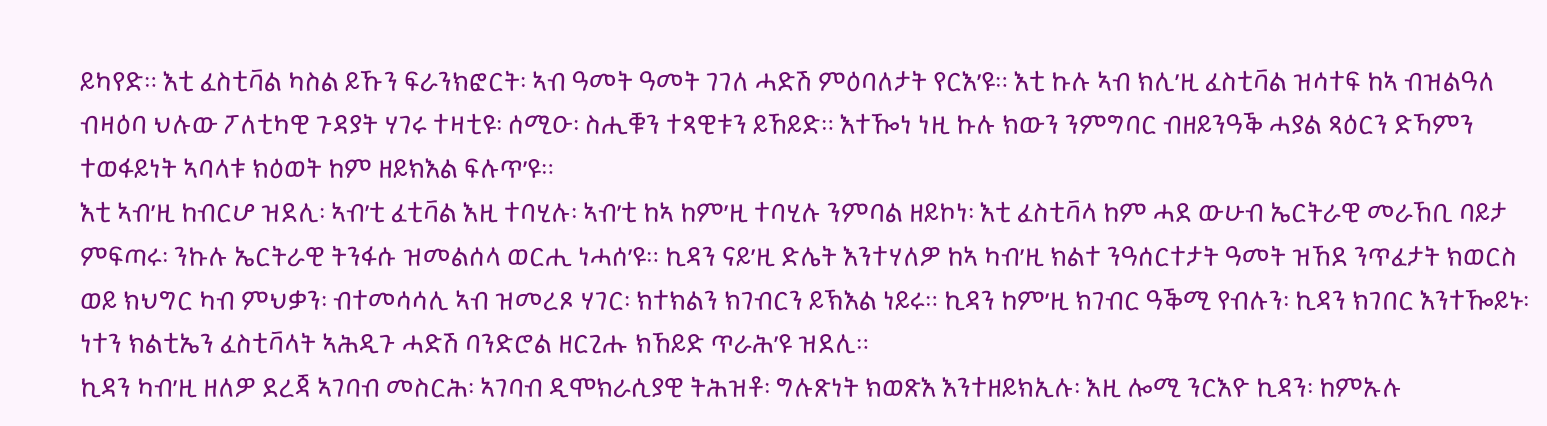ይካየድ። እቲ ፈስቲቫል ካስል ይኹን ፍራንክፎርት፡ ኣብ ዓመት ዓመት ገገለ ሓድሽ ምዕባለታት የርእ’ዩ። እቲ ኩሉ ኣብ ክሊ’ዚ ፈስቲቫል ዝሳተፍ ከኣ ብዝልዓለ ብዛዕባ ህሉው ፖለቲካዊ ጉዳያት ሃገሩ ተዛቲዩ፡ ሰሚዑ፡ ስሒቑን ተጻዊቱን ይኸይድ። እተዀነ ነዚ ኩሉ ክውን ንምግባር ብዘይንዓቕ ሓያል ጻዕርን ድኻምን ተወፋይነት ኣባላቱ ክዕወት ከም ዘይክእል ፍሉጥ’ዩ።
እቲ ኣብ’ዚ ከብርሆ ዝደሊ፡ ኣብ’ቲ ፈቲቫል እዚ ተባሂሉ፡ ኣብ’ቲ ከኣ ከም’ዚ ተባሂሉ ንምባል ዘይኮነ፡ እቲ ፈስቲቫላ ከም ሓደ ውሁብ ኤርትራዊ መራኸቢ ባይታ ምፍጣሩ፡ ንኩሉ ኤርትራዊ ትንፋሱ ዝመልሰላ ወርሒ ነሓሰ’ዩ። ኪዳን ናይ’ዚ ድሌት እንተሃለዎ ከኣ ካብ’ዚ ክልተ ንዓሰርተታት ዓመት ዝኸደ ንጥፈታት ክወርስ ወይ ክህግር ካብ ምህቃን፡ ብተመሳሳሊ ኣብ ዝመረጾ ሃገር፡ ክተክልን ክገብርን ይኽእል ነይሩ። ኪዳን ከም’ዚ ክገብር ዓቕሚ የብሉን፡ ኪዳን ክገበር እንተዀይኑ፡ ነተን ክልቲኤን ፈስቲቫላት ኣሕዲጉ ሓድሽ ባንድሮል ዘርጊሑ ክኸይድ ጥራሕ’ዩ ዝደሊ።
ኪዳን ካብ’ዚ ዘለዎ ደረጃ ኣገባብ መስርሕ፡ ኣገባብ ዲሞክራሲያዊ ትሕዝቶ፡ ግሉጽነት ክወጽእ እንተዘይክኢሉ፡ እዚ ሎሚ ንርእዮ ኪዳን፡ ከምኡሉ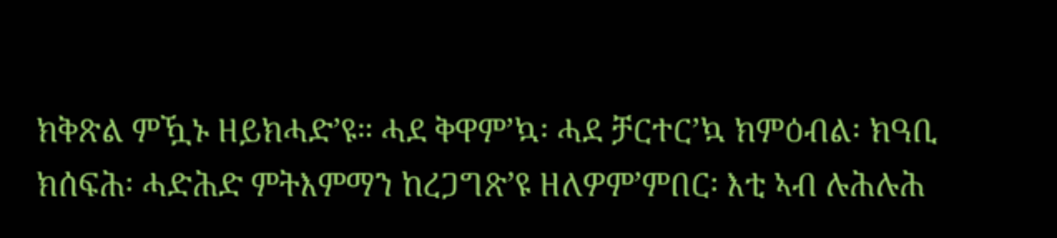ክቅጽል ምዃኑ ዘይክሓድ’ዩ። ሓደ ቅዋም’ኳ፡ ሓደ ቻርተር’ኳ ክምዕብል፡ ክዓቢ ክሰፍሕ፡ ሓድሕድ ምትእምማን ከረጋግጽ’ዩ ዘለዎም’ምበር፡ እቲ ኣብ ሉሕሉሕ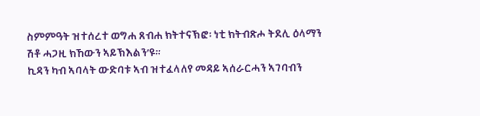ስምምዓት ዝተሰረተ ወግሐ ጸብሐ ክትተናኽፎ፡ ነቲ ክትብጽሖ ትደሊ ዕላማን ሽቶ ሓጋዚ ክኸውን ኣይኽእልን’ዩ።
ኪዳን ካብ ኣባላት ውድባቱ ኣብ ዝተፈላለየ መዳይ ኣሰራርሓን ኣገባብን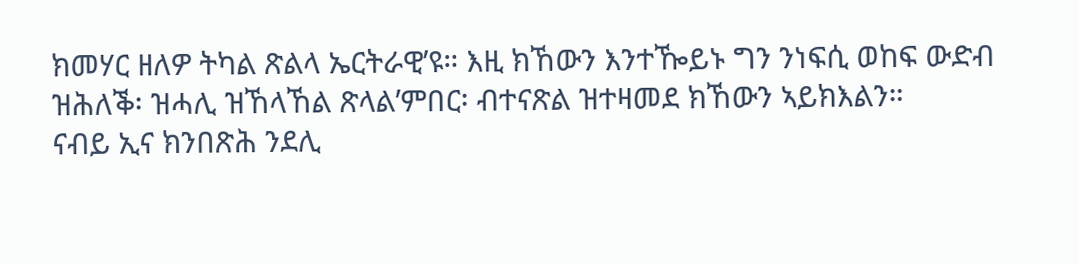ክመሃር ዘለዎ ትካል ጽልላ ኤርትራዊ’ዩ። እዚ ክኸውን እንተዀይኑ ግን ንነፍሲ ወከፍ ውድብ ዝሕለቕ፡ ዝሓሊ ዝኸላኸል ጽላል’ምበር፡ ብተናጽል ዝተዛመደ ክኸውን ኣይክእልን።
ናብይ ኢና ክንበጽሕ ንደሊ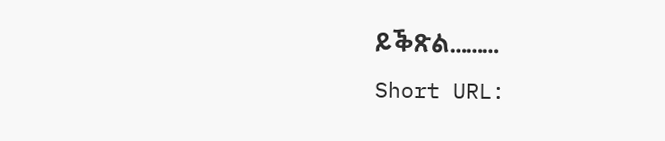ይቕጽል………
Short URL: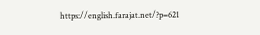https://english.farajat.net/?p=621